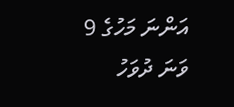އަންނަ މަހުގެ 9 ވަނަ ދުވަހު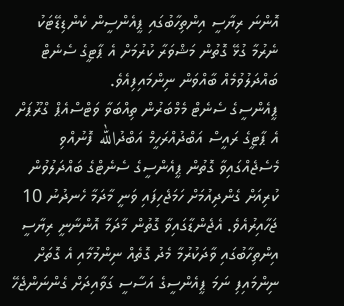އޮންނަ ރިޔާސީ އިންތިހާބުގައި ޕީއެންސީން ކެންޑިޑޭޓަކު ނެރުމާ ގުޅޭ ގޮތުން މަޝްވަރާ ކުރުމަށް އެ ޕާޓީގެ ސެނެޓް ބައްދަލުވުމެއް ބާއްވަން ނިންމައިފިއެވެ.
ޕީއެންސީގެ ސެނެޓް މެމްބަރުން ތިއްބަވާ ވަޓްސްއެޕް ގްރޫޕަށް އެ ޕާޓީގެ ރައީސް އަބްދުއްރަހީމް އަބްދުالله ފޮނުއްވި މެސެޖެއްގައިވާ ގޮތުން ޕީއެންސީގެ ސެނެޓްގެ ބައްދަލުވުން ކުރިއަށް ގެންދިއުމަށް ހަމަޖެހިފައި ވަނީ މާދަމާ ހެނދުނު 10 ޖަހާއިރުއެވެ. އެޖެންޑާގައިވާ ގޮތުން މާދަމާ އޮންނާނީ ރިޔާސީ އިންތިހާބުގައި ވާދަކުރުމާ މެދު ގޮތެއް ނިންމުމާއި އެ ގޮތަށް ނިންމައިފި ނަމަ ޕީއެންސީގެ އަސާސީ ގަވާއިދަށް ގެންނަންޖެހޭ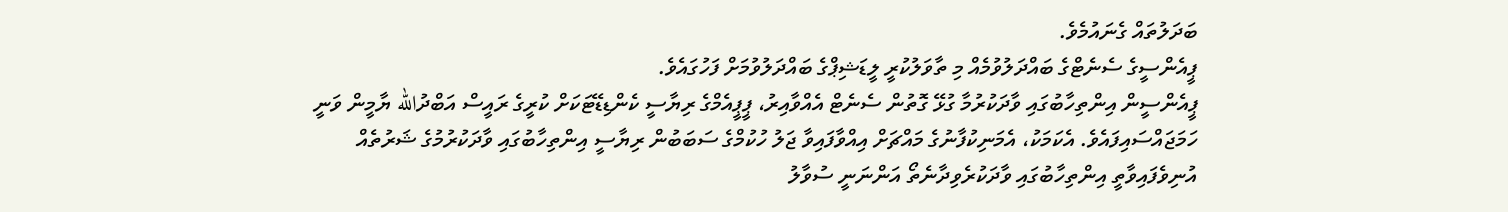ބަދަލުތައް ގެނައުމެވެ.
ޕީއެންސީގެ ސެނެޓްގެ ބައްދަލުވުމެއް މި ތާވަލުކުރީ ލީޑަޝިޕްގެ ބައްދަލުވުމަށް ފަހުގައެވެ.
ޕީއެންސީން އިންތިހާބުގައި ވާދަކުރުމާ ގުޅޭ ގޮތުން ސެނެޓް އެއްވާއިރު، ޕީޕީއެމްގެ ރިޔާސީ ކެންޑިޑޭޓަކަށް ކުރީގެ ރައީސް އަބްދުالله ޔާމީން ވަނީ ހަމަޖައްސައިފައެވެ. އެކަމަކު، އެމަނިކުފާނުގެ މައްޗަށް އިއްވާފައިވާ ޖަލު ހުކުމްގެ ސަބަބުން ރިޔާސީ އިންތިހާބުގައި ވާދަކުރުމުގެ ޝަރުތެއް އުނިވެފައިވާތީ އިންތިހާބުގައި ވާދަކުރެވިދާނެތޯ އަންނަނީ ސުވާލު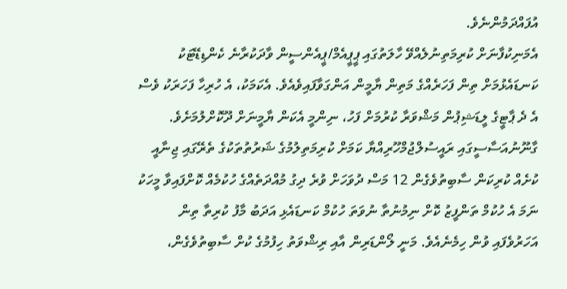އުފައްދަމުންނެވެ.
އެމަނިކުފާނަށް ކުރިމަތިނުލެއްވޭ ހާލަތުގައި ޕީޕީއެމް/ޕީއެންސީން ވާދަކުރާނެ ކެންޑިޑޭޓަކު ކަނޑައެޅުމަށް ތިން ފަހަރެއްގެ މަތިން ޔާމީން އަންގަވާފައިވެއެވެ. އެކަމަކު، އެ ހުރިހާ ފަހަރަކު ވެސް އެ ދެ ޕާޓީގެ ލީޑަޝިޕުން މަޝްވަރާ ކުރުމަށް ފަހު، ނިންމީ އެކަން ޔާމީނަށް ދޫކޮށްލުމަށެވެ.
ގާނޫނުއަސާސީގައި ރައީސުލްޖުމްހޫރިއްޔާ ކަމަށް ކުރިމަތިލުމުގެ ޝަރުތުތަކުގެ ތެރޭގައި ޖިނާއީ ކުށެއް ކުރިކަން ސާބިތުވެގެން 12 މަސް ދުވަހަށް ވުރެ ދިގު މުއްދަތެއްގެ ހުކުމެއް ކޮށްފައިވާ މީހަކު ނަމަ އެ ހުކުމް ތަންފީޒު ކޮށް ނިމުނުތާ ނުވަތަ ހުކުމް ކަނޑައެޅި އަދަބު މާފު ކުރިތާ ތިން އަހަރުވެފައި ވުން ހިމެނެއެވެ. މަނީ ލޯންޑަރިން އާއި ރިޝްވަތު ހިފުމުގެ ކުށް ސާބިތުވެގެން،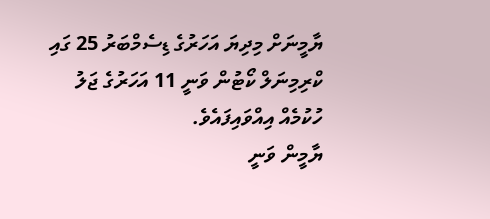ޔާމީނަށް މިދިޔަ އަހަރުގެ ޑިސެމްބަރު 25 ގައި ކްރިމިނަލް ކޯޓުން ވަނީ 11 އަހަރުގެ ޖަލު ހުކުމެއް އިއްވައިފައެވެ.
ޔާމީން ވަނީ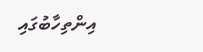އިންތިހާބުގައި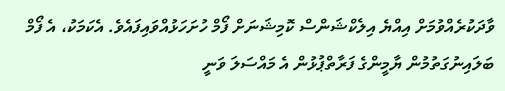ވާދަކުރެއްވުމަށް އިއްޔެ އިލެކްޝަންސް ކޮމިޝަނަށް ފޯމް ހުށަހަޅުއްވައިފައެވެ. އެކަމަކު، އެ ފޯމް ބަލައިނުގަތުމުން ޔާމީންގެ ފަރާތްޕުޅުން އެ މައްސަލަ ވަނީ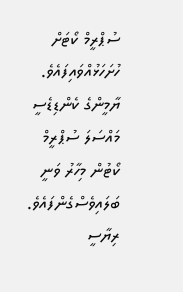ސުޕްރީމް ކޯޓަށް ހުށަހަޅުއްވައިފައެވެ.
ޔާމީންގެ ކެންޑިޑެސީ މައްސަލަ ސުޕްރީމް ކޯޓުން މިހާރު ވަނީ ބަލައިވެސްގެންފައެވެ.
ރިޔާސީ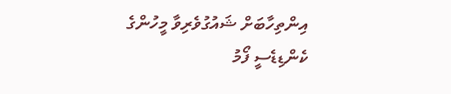އިންތިހާބަށް ޝައުގުވެރިވާ މީހުންގެ ކެންޑިޑެސީ ފޯމު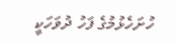ހުށަހެޅުމުގެ ފަހު ދުވަހަކީ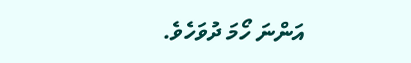އަންނަ ހޯމަ ދުވަހެވެ.